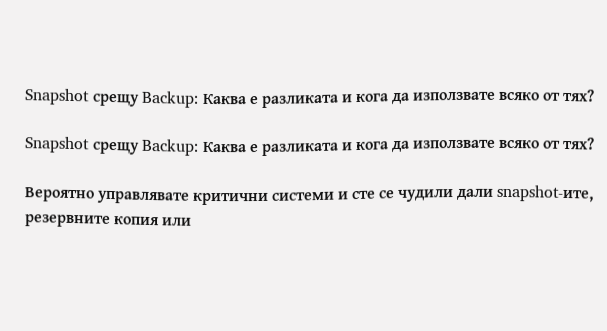Snapshot срещу Backup: Каква е разликата и кога да използвате всяко от тях?

Snapshot срещу Backup: Каква е разликата и кога да използвате всяко от тях?

Вероятно управлявате критични системи и сте се чудили дали snapshot-ите, резервните копия или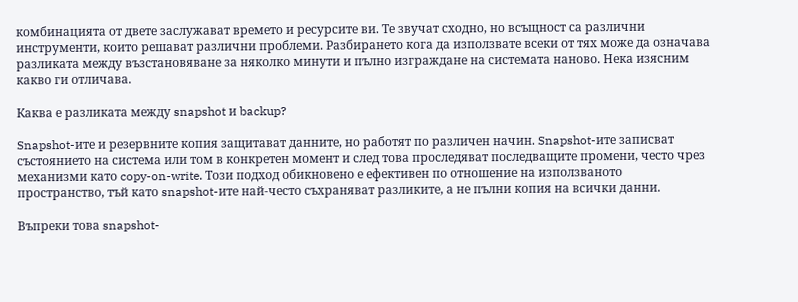комбинацията от двете заслужават времето и ресурсите ви. Те звучат сходно, но всъщност са различни инструменти, които решават различни проблеми. Разбирането кога да използвате всеки от тях може да означава разликата между възстановяване за няколко минути и пълно изграждане на системата наново. Нека изясним какво ги отличава.

Каква е разликата между snapshot и backup?

Snapshot-ите и резервните копия защитават данните, но работят по различен начин. Snapshot-ите записват състоянието на система или том в конкретен момент и след това проследяват последващите промени, често чрез механизми като copy-on-write. Този подход обикновено е ефективен по отношение на използваното пространство, тъй като snapshot-ите най-често съхраняват разликите, а не пълни копия на всички данни.

Въпреки това snapshot-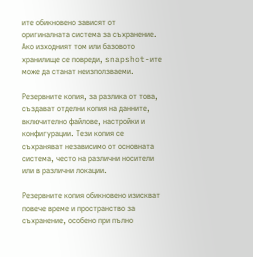ите обикновено зависят от оригиналната система за съхранение. Ако изходният том или базовото хранилище се повреди, snapshot-ите може да станат неизползваеми.

Резервните копия, за разлика от това, създават отделни копия на данните, включително файлове, настройки и конфигурации. Тези копия се съхраняват независимо от основната система, често на различни носители или в различни локации.

Резервните копия обикновено изискват повече време и пространство за съхранение, особено при пълно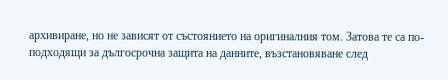архивиране, но не зависят от състоянието на оригиналния том. Затова те са по-подходящи за дългосрочна защита на данните, възстановяване след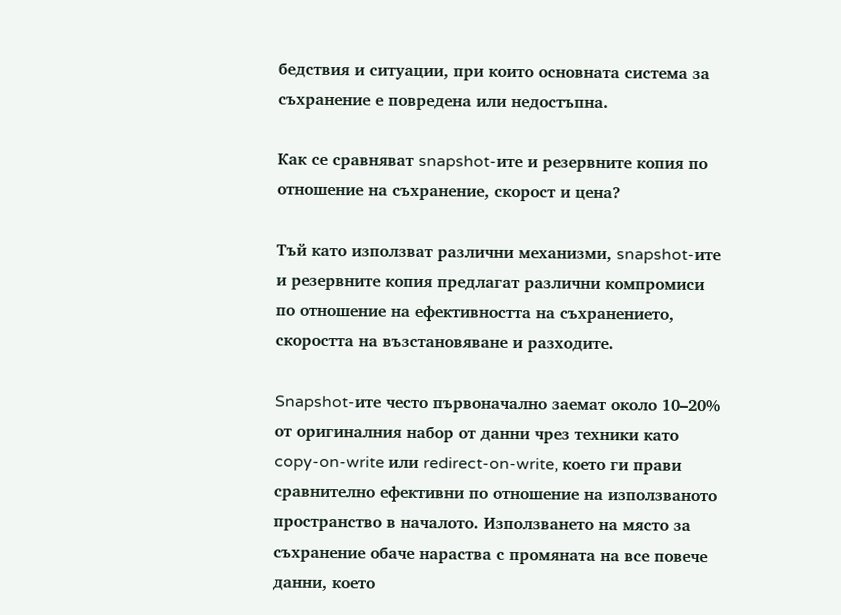бедствия и ситуации, при които основната система за съхранение е повредена или недостъпна.

Как се сравняват snapshot-ите и резервните копия по отношение на съхранение, скорост и цена?

Тъй като използват различни механизми, snapshot-ите и резервните копия предлагат различни компромиси по отношение на ефективността на съхранението, скоростта на възстановяване и разходите.

Snapshot-ите често първоначално заемат около 10–20% от оригиналния набор от данни чрез техники като copy-on-write или redirect-on-write, което ги прави сравнително ефективни по отношение на използваното пространство в началото. Използването на място за съхранение обаче нараства с промяната на все повече данни, което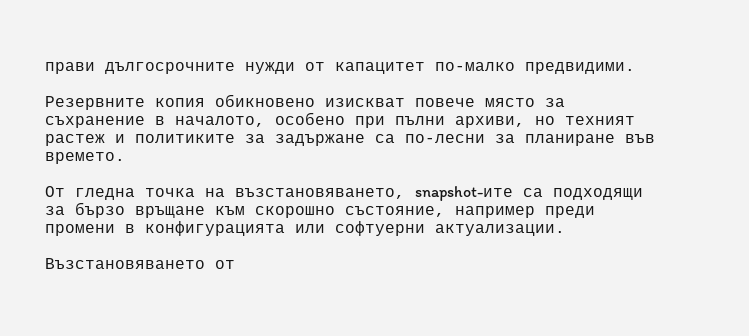прави дългосрочните нужди от капацитет по-малко предвидими.

Резервните копия обикновено изискват повече място за съхранение в началото, особено при пълни архиви, но техният растеж и политиките за задържане са по-лесни за планиране във времето.

От гледна точка на възстановяването, snapshot-ите са подходящи за бързо връщане към скорошно състояние, например преди промени в конфигурацията или софтуерни актуализации.

Възстановяването от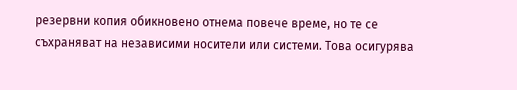резервни копия обикновено отнема повече време, но те се съхраняват на независими носители или системи. Това осигурява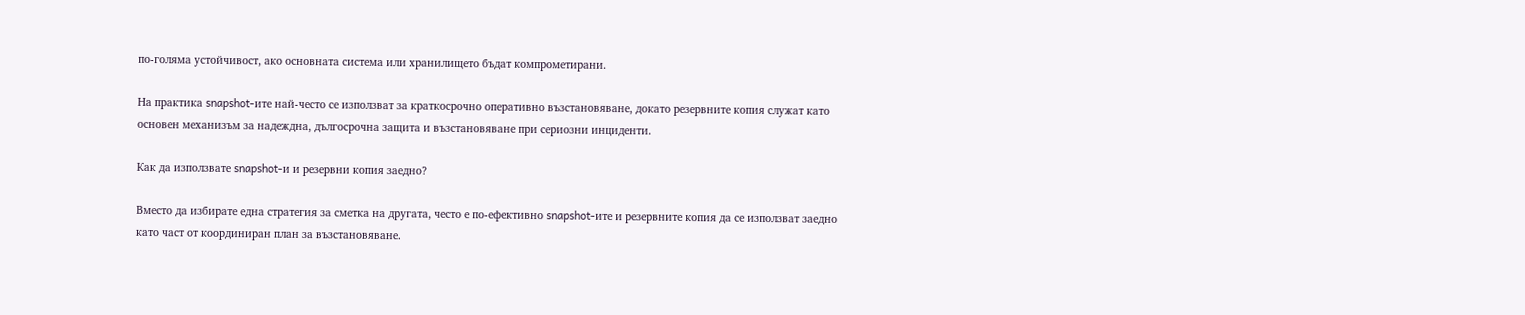по-голяма устойчивост, ако основната система или хранилището бъдат компрометирани.

На практика snapshot-ите най-често се използват за краткосрочно оперативно възстановяване, докато резервните копия служат като основен механизъм за надеждна, дългосрочна защита и възстановяване при сериозни инциденти.

Как да използвате snapshot-и и резервни копия заедно?

Вместо да избирате една стратегия за сметка на другата, често е по-ефективно snapshot-ите и резервните копия да се използват заедно като част от координиран план за възстановяване.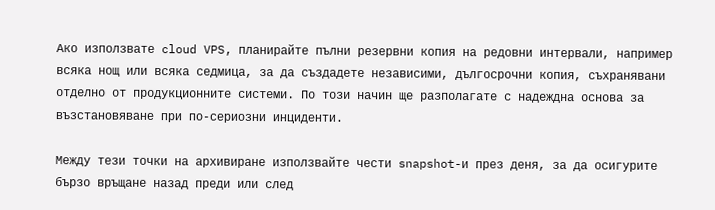Ако използвате cloud VPS, планирайте пълни резервни копия на редовни интервали, например всяка нощ или всяка седмица, за да създадете независими, дългосрочни копия, съхранявани отделно от продукционните системи. По този начин ще разполагате с надеждна основа за възстановяване при по-сериозни инциденти.

Между тези точки на архивиране използвайте чести snapshot-и през деня, за да осигурите бързо връщане назад преди или след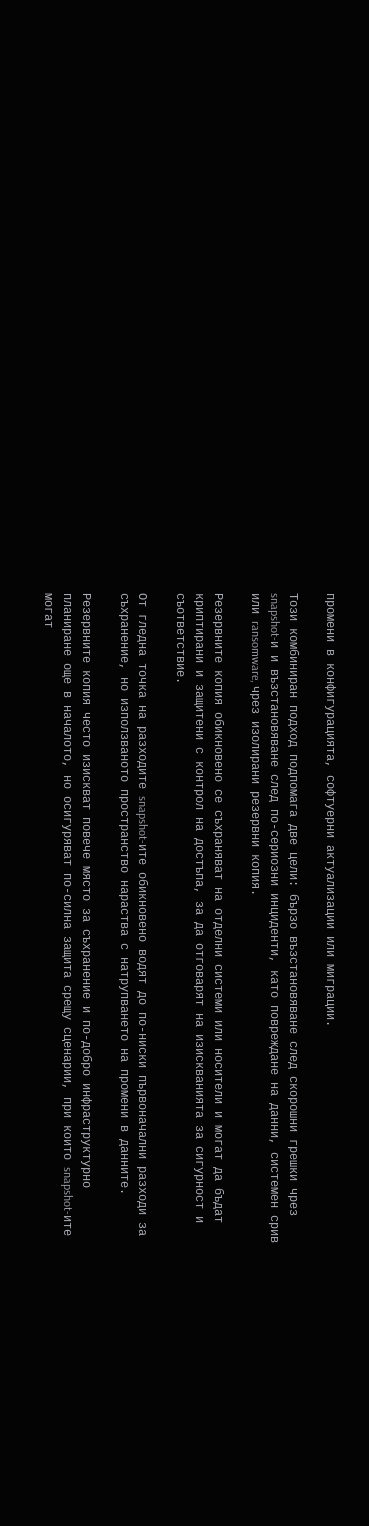промени в конфигурацията, софтуерни актуализации или миграции.

Този комбиниран подход подпомага две цели: бързо възстановяване след скорошни грешки чрез snapshot-и и възстановяване след по-сериозни инциденти, като повреждане на данни, системен срив или ransomware, чрез изолирани резервни копия.

Резервните копия обикновено се съхраняват на отделни системи или носители и могат да бъдат криптирани и защитени с контрол на достъпа, за да отговарят на изискванията за сигурност и съответствие.

От гледна точка на разходите snapshot-ите обикновено водят до по-ниски първоначални разходи за съхранение, но използваното пространство нараства с натрупването на промени в данните.

Резервните копия често изискват повече място за съхранение и по-добро инфраструктурно планиране още в началото, но осигуряват по-силна защита срещу сценарии, при които snapshot-ите могат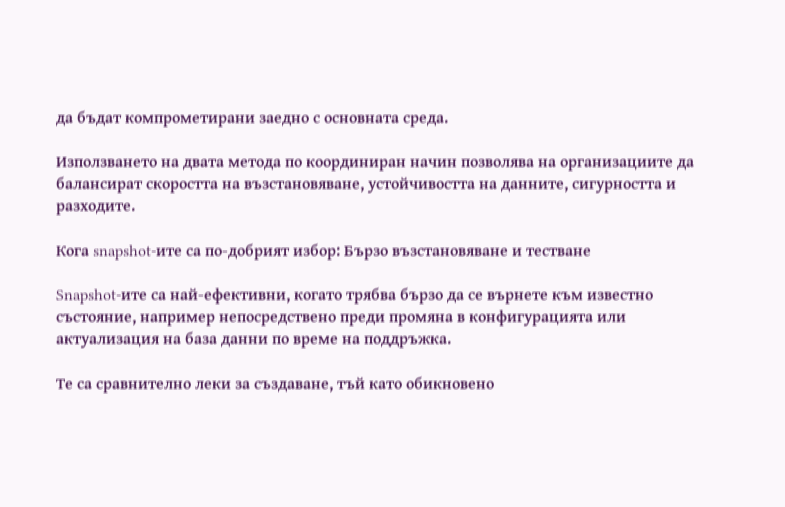да бъдат компрометирани заедно с основната среда.

Използването на двата метода по координиран начин позволява на организациите да балансират скоростта на възстановяване, устойчивостта на данните, сигурността и разходите.

Кога snapshot-ите са по-добрият избор: Бързо възстановяване и тестване

Snapshot-ите са най-ефективни, когато трябва бързо да се върнете към известно състояние, например непосредствено преди промяна в конфигурацията или актуализация на база данни по време на поддръжка.

Те са сравнително леки за създаване, тъй като обикновено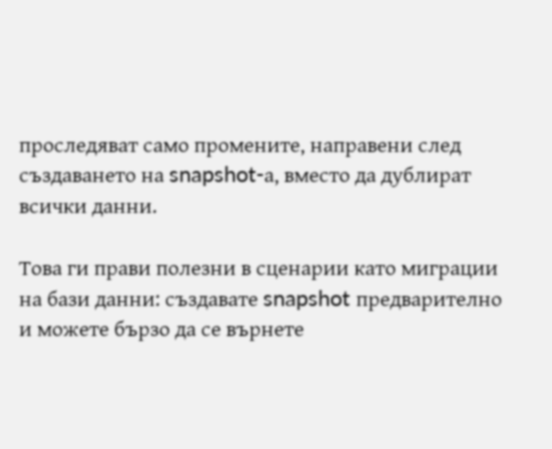проследяват само промените, направени след създаването на snapshot-а, вместо да дублират всички данни.

Това ги прави полезни в сценарии като миграции на бази данни: създавате snapshot предварително и можете бързо да се върнете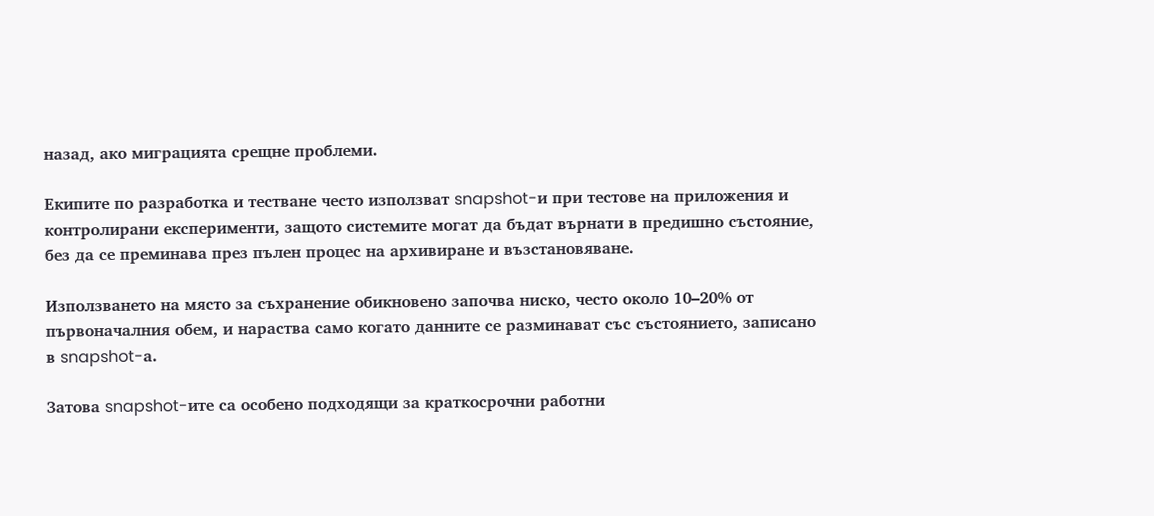назад, ако миграцията срещне проблеми.

Екипите по разработка и тестване често използват snapshot-и при тестове на приложения и контролирани експерименти, защото системите могат да бъдат върнати в предишно състояние, без да се преминава през пълен процес на архивиране и възстановяване.

Използването на място за съхранение обикновено започва ниско, често около 10–20% от първоначалния обем, и нараства само когато данните се разминават със състоянието, записано в snapshot-а.

Затова snapshot-ите са особено подходящи за краткосрочни работни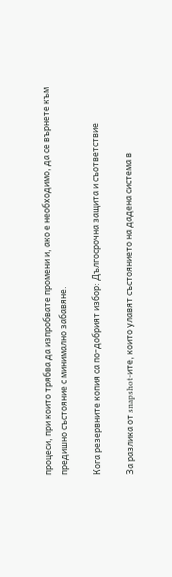процеси, при които трябва да изпробвате промени и, ако е необходимо, да се върнете към предишно състояние с минимално забавяне.

Кога резервните копия са по-добрият избор: Дългосрочна защита и съответствие

За разлика от snapshot-ите, които улавят състоянието на дадена система в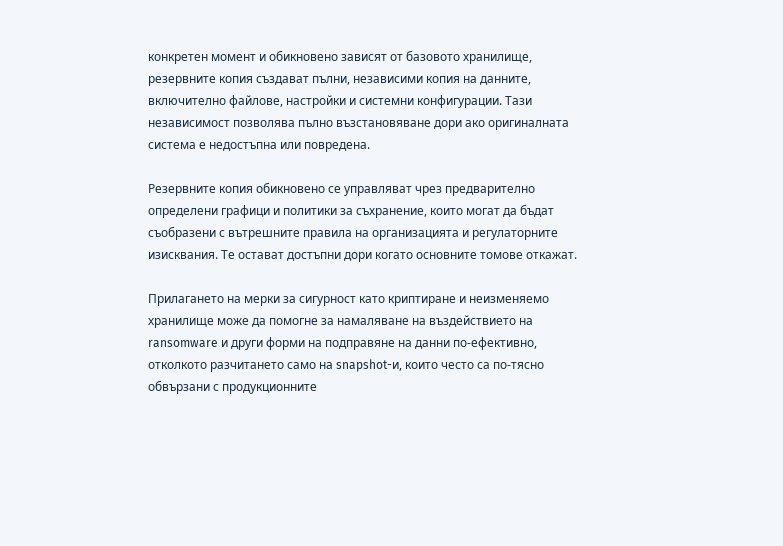конкретен момент и обикновено зависят от базовото хранилище, резервните копия създават пълни, независими копия на данните, включително файлове, настройки и системни конфигурации. Тази независимост позволява пълно възстановяване дори ако оригиналната система е недостъпна или повредена.

Резервните копия обикновено се управляват чрез предварително определени графици и политики за съхранение, които могат да бъдат съобразени с вътрешните правила на организацията и регулаторните изисквания. Те остават достъпни дори когато основните томове откажат.

Прилагането на мерки за сигурност като криптиране и неизменяемо хранилище може да помогне за намаляване на въздействието на ransomware и други форми на подправяне на данни по-ефективно, отколкото разчитането само на snapshot-и, които често са по-тясно обвързани с продукционните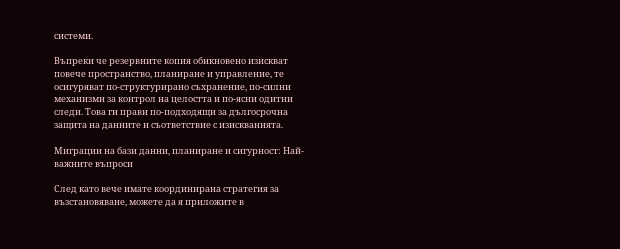системи.

Въпреки че резервните копия обикновено изискват повече пространство, планиране и управление, те осигуряват по-структурирано съхранение, по-силни механизми за контрол на целостта и по-ясни одитни следи. Това ги прави по-подходящи за дългосрочна защита на данните и съответствие с изискванията.

Миграции на бази данни, планиране и сигурност: Най-важните въпроси

След като вече имате координирана стратегия за възстановяване, можете да я приложите в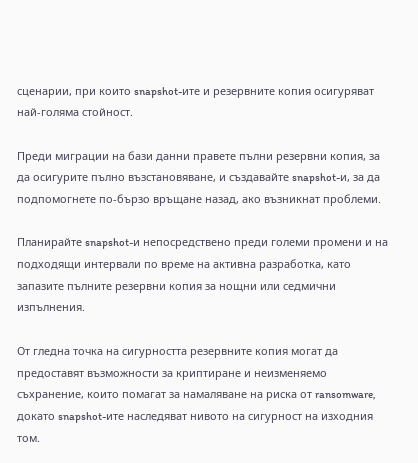сценарии, при които snapshot-ите и резервните копия осигуряват най-голяма стойност.

Преди миграции на бази данни правете пълни резервни копия, за да осигурите пълно възстановяване, и създавайте snapshot-и, за да подпомогнете по-бързо връщане назад, ако възникнат проблеми.

Планирайте snapshot-и непосредствено преди големи промени и на подходящи интервали по време на активна разработка, като запазите пълните резервни копия за нощни или седмични изпълнения.

От гледна точка на сигурността резервните копия могат да предоставят възможности за криптиране и неизменяемо съхранение, които помагат за намаляване на риска от ransomware, докато snapshot-ите наследяват нивото на сигурност на изходния том.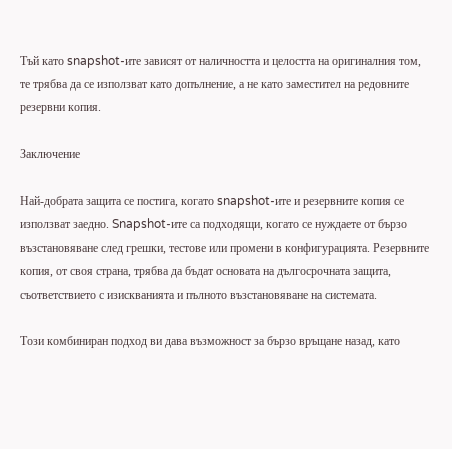Тъй като snapshot-ите зависят от наличността и целостта на оригиналния том, те трябва да се използват като допълнение, а не като заместител на редовните резервни копия.

Заключение

Най-добрата защита се постига, когато snapshot-ите и резервните копия се използват заедно. Snapshot-ите са подходящи, когато се нуждаете от бързо възстановяване след грешки, тестове или промени в конфигурацията. Резервните копия, от своя страна, трябва да бъдат основата на дългосрочната защита, съответствието с изискванията и пълното възстановяване на системата.

Този комбиниран подход ви дава възможност за бързо връщане назад, като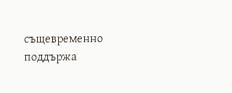същевременно поддържа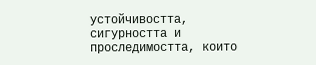устойчивостта, сигурността и проследимостта, които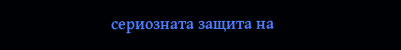сериозната защита на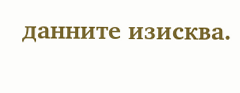данните изисква.